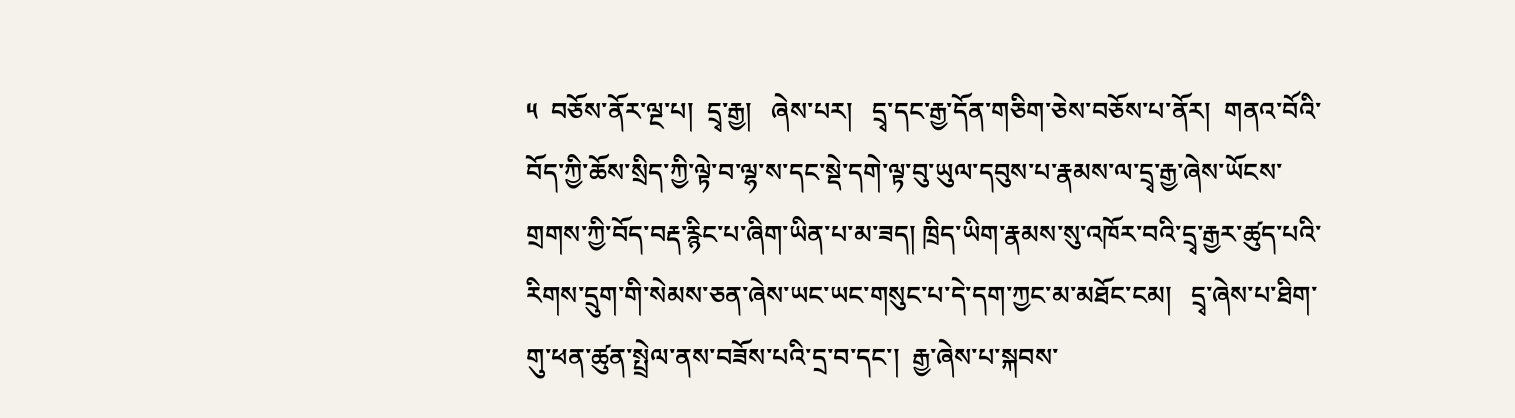༥  བཅོས་ནོར་ལྔ་པ།  དྲྭ་རྒྱ།   ཞེས་པར།   དྲྭ་དང་རྒྱ་དོན་གཅིག་ཅེས་བཅོས་པ་ནོར།  གནའ་བོའི་བོད་ཀྱི་ཆོས་སྲིད་ཀྱི་ལྟེ་བ་ལྷ་ས་དང་སྡེ་དགེ་ལྟ་བུ་ཡུལ་དབུས་པ་རྣམས་ལ་དྲྭ་རྒྱ་ཞེས་ཡོངས་གྲགས་ཀྱི་བོད་བརྡ་རྙིང་པ་ཞིག་ཡིན་པ་མ་ཟད། ཁྲིད་ཡིག་རྣམས་སུ་འཁོར་བའི་དྲྭ་རྒྱར་ཚུད་པའི་རིགས་དྲུག་གི་སེམས་ཅན་ཞེས་ཡང་ཡང་གསུང་པ་དེ་དག་ཀྱང་མ་མཐོང་ངམ།   དྲྭ་ཞེས་པ་ཐིག་གུ་ཕན་ཚུན་སྤྲེལ་ནས་བཟོས་པའི་དྲ་བ་དང་།  རྒྱ་ཞེས་པ་སྐབས་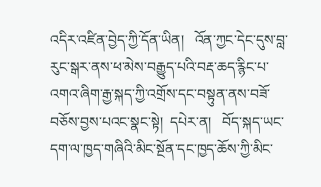འདིར་འཛིན་བྱེད་ཀྱི་དོན་ཡིན།   འོན་ཀྱང་དེང་དུས་བླ་རུང་སྒར་ནས་ཕ་མེས་བརྒྱུད་པའི་བརྡ་ཆད་རྙིང་པ་འགའ་ཞིག་རྒྱ་སྐད་ཀྱི་འགྲོས་དང་བསྟུན་ནས་བཟོ་བཅོས་བྱས་པའང་སྣང་སྟེ།  དཔེར་ན།   བོད་སྐད་ཡང་དག་ལ་ཁྱད་གཞིའི་མིང་སྔོན་དང་ཁྱད་ཆོས་ཀྱི་མིང་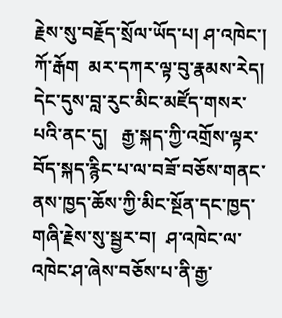རྗེས་སུ་བརྗོད་སྲོལ་ཡོད་པ། ཤ་འཁེང་།  ཀོ་རྒོག  མར་དཀར་ལྟ་བུ་རྣམས་རེད།     དེང་དུས་བླ་རུང་མིང་མཛོད་གསར་པའི་ནང་དུ།   རྒྱ་སྐད་ཀྱི་འགྲོས་ལྟར་བོད་སྐད་རྙིང་པ་ལ་བཟོ་བཅོས་གནང་ནས་ཁྱད་ཆོས་ཀྱི་མིང་སྔོན་དང་ཁྱད་གཞི་རྗེས་སུ་སྦྱར་བ།  ཤ་འཁེང་ལ་འཁེང་ཤ་ཞེས་བཅོས་པ་ནི་རྒྱ་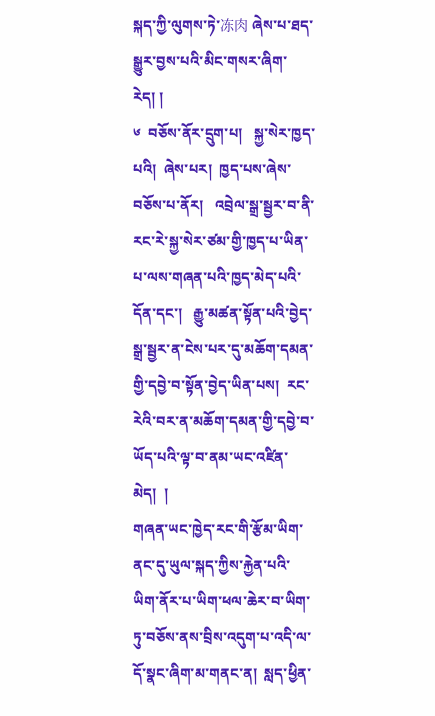སྐད་ཀྱི་ལུགས་ཏེ་冻肉 ཞེས་པ་ཐད་སྒྱུར་བྱས་པའི་མིང་གསར་ཞིག་རེད། །
༦  བཅོས་ནོར་དྲུག་པ།   སྐྱ་སེར་ཁྱད་པའི།  ཞེས་པར།  ཁྱད་པས་ཞེས་བཅོས་པ་ནོར།   འབྲེལ་སྒྲ་སྦྱར་བ་ནི་རང་རེ་སྐྱ་སེར་ཙམ་གྱི་ཁྱད་པ་ཡིན་པ་ལས་གཞན་པའི་ཁྱད་མེད་པའི་དོན་དང་།   རྒྱུ་མཚན་སྟོན་པའི་བྱེད་སྒྲ་སྦྱར་ན་ངེས་པར་དུ་མཆོག་དམན་གྱི་དབྱེ་བ་སྟོན་བྱེད་ཡིན་པས།  རང་རེའི་བར་ན་མཆོག་དམན་གྱི་དབྱེ་བ་ཡོད་པའི་ལྟ་བ་ནམ་ཡང་འཛིན་མེད།  །
གཞན་ཡང་ཁྱེད་རང་གི་རྩོམ་ཡིག་ནང་དུ་ཡུལ་སྐད་ཀྱིས་རྐྱེན་པའི་ཡིག་ནོར་པ་ཡིག་ཕལ་ཆེར་བ་ཡིག་ཏུ་བཅོས་ནས་བྲིས་འདུག་པ་འདི་ལ་དོ་སྣང་ཞིག་མ་གནང་ན།  སླད་ཕྱིན་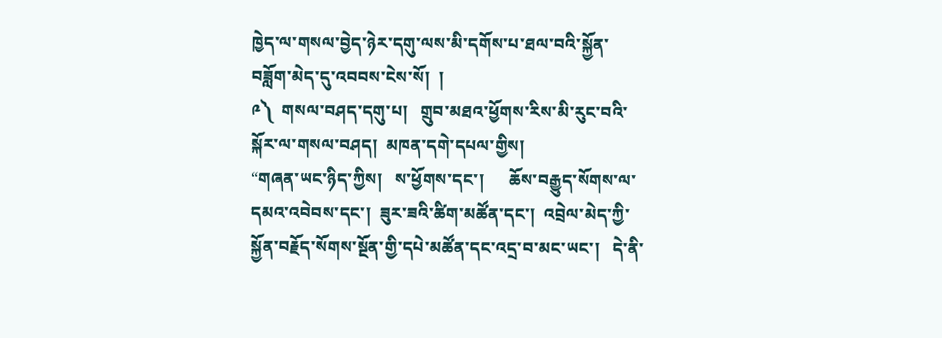ཁྱེད་ལ་གསལ་བྱེད་ཉེར་དགུ་ལས་མི་དགོས་པ་ཐལ་བའི་སྐྱོན་བཟློག་མེད་དུ་འབབས་ངེས་སོ།  །
༩༽  གསལ་བཤད་དགུ་པ།   གྲུབ་མཐའ་ཕྱོགས་རིས་མི་རུང་བའི་སྐོར་ལ་གསལ་བཤད།  མཁན་དགེ་དཔལ་གྱིས།
“གཞན་ཡང་ཉིད་ཀྱིས།   ས་ཕྱོགས་དང་།      ཆོས་བརྒྱུད་སོགས་ལ་དམའ་འབེབས་དང་།  ཟུར་ཟའི་ཚིག་མཚོན་དང་།  འབྲེལ་མེད་ཀྱི་སྐྱོན་བརྗོད་སོགས་སྔོན་གྱི་དཔེ་མཚོན་དང་འདྲ་བ་མང་ཡང་།   དེ་ནི་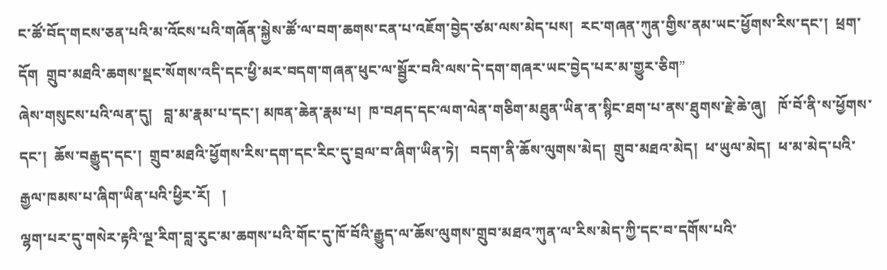ང་ཚོ་བོད་གངས་ཅན་པའི་མ་འོངས་པའི་གཞོན་སྐྱེས་ཚོ་ལ་བག་ཆགས་ངན་པ་འཇོག་བྱེད་ཙམ་ལས་མེད་པས།  རང་གཞན་ཀུན་གྱིས་ནམ་ཡང་ཕྱོགས་རིས་དང་།  ཕྲག་དོག  གྲུབ་མཐའི་ཆགས་སྡང་སོགས་འདི་དང་ཕྱི་མར་བདག་གཞན་ཕུང་ལ་སྦྱོར་བའི་ལས་དེ་དག་གཞར་ཡང་བྱེད་པར་མ་གྱུར་ཅིག”
ཞེས་གསུངས་པའི་ལན་དུ།   བླ་མ་རྣམ་པ་དང་། མཁན་ཆེན་རྣམ་པ།  ཁ་བཤད་དང་ལག་ལེན་གཅིག་མཐུན་ཡིན་ན་སྙིང་ཐག་པ་ནས་ཐུགས་རྗེ་ཆེ་ཞུ།   ཁོ་བོ་ནི་ས་ཕྱོགས་དང་།  ཆོས་བརྒྱུད་དང་།  གྲུབ་མཐའི་ཕྱོགས་རིས་དག་དང་རིང་དུ་བྲལ་བ་ཞིག་ཡིན་ཏེ།   བདག་ནི་ཆོས་ལུགས་མེད།  གྲུབ་མཐའ་མེད།  ཕ་ཡུལ་མེད།  ཕ་མ་མེད་པའི་རྒྱལ་ཁམས་པ་ཞིག་ཡིན་པའི་ཕྱིར་རོ།   །
ལྷག་པར་དུ་གསེར་རྟའི་ལྔ་རིག་བླ་རུང་མ་ཆགས་པའི་གོང་དུ་ཁོ་བོའི་རྒྱུད་ལ་ཆོས་ལུགས་གྲུབ་མཐའ་ཀུན་ལ་རིས་མེད་ཀྱི་དང་བ་དགོས་པའི་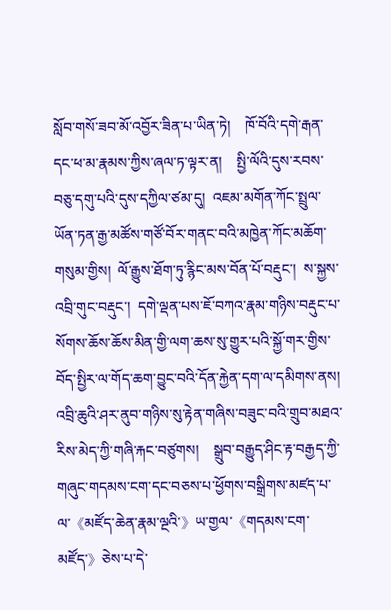སློབ་གསོ་ཟབ་མོ་འབྱོར་ཟིན་པ་ཡིན་ཏེ།    ཁོ་བོའི་དགེ་རྒན་དང་ཕ་མ་རྣམས་ཀྱིས་ཞལ་ཏ་ལྟར་ན།    སྤྱི་ལོའི་དུས་རབས་བཅུ་དགུ་པའི་དུས་དཀྱིལ་ཙམ་དུ།  འཇམ་མགོན་ཀོང་སྤྲུལ་ཡོན་ཏན་རྒྱ་མཚོས་གཙོ་བོར་གནང་བའི་མཁྱེན་ཀོང་མཆོག་གསུམ་གྱིས།  ལོ་རྒྱུས་ཐོག་ཏུ་རྙིང་མས་བོན་པོ་བརྡུང་།  ས་སྐྱས་འབྲི་གུང་བརྡུང་།  དགེ་ལྡན་པས་ཇོ་བཀའ་རྣམ་གཉིས་བརྡུང་པ་སོགས་ཆོས་ཆོས་མིན་གྱི་ལག་ཆས་སུ་གྱུར་པའི་སྐྱོ་གར་གྱིས་བོད་སྤྱིར་ལ་གོད་ཆག་བྱུང་བའི་དོན་རྐྱེན་དག་ལ་དམིགས་ནས།  འབྲི་ཆུའི་ཤར་ནུབ་གཉིས་སུ་རྟེན་གཞིས་བཟུང་བའི་གྲུབ་མཐའ་རིས་མེད་ཀྱི་གཞི་རྐང་བཙུགས།    སྒྲུབ་བརྒྱུད་ཤིང་རྟ་བརྒྱད་ཀྱི་གཞུང་གདམས་ངག་དང་བཅས་པ་ཕྱོགས་བསྒྲིགས་མཛད་པ་ལ་《མཛོད་ཆེན་རྣམ་ལྔའི་》ཡ་གྱལ་《གདམས་ངག་མཛོད་》ཅེས་པ་དེ་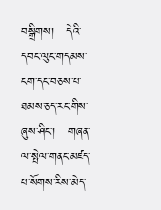བསྒྲིགས།   དེའི་དབང་ལུང་གདམས་ངག་དང་བཅས་པ་ཐམས་ཅད་རང་གིས་ཞུས་ཤིང་།   གཞན་ལ་སྤེལ་གནང་མཛད་པ་སོགས་རིས་མེད་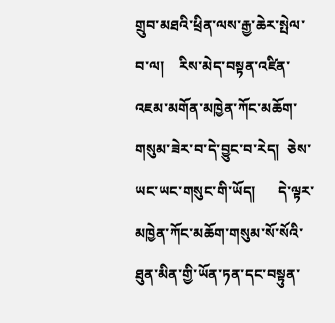གྲུབ་མཐའི་ཕྲིན་ལས་རྒྱ་ཆེར་སྤེལ་བ་ལ།    རིས་མེད་བསྟན་འཛིན་འཇམ་མགོན་མཁྱེན་ཀོང་མཆོག་གསུམ་ཟེར་བ་དེ་བྱུང་བ་རེད།  ཅེས་ཡང་ཡང་གསུང་གི་ཡོད།      དེ་ལྟར་མཁྱེན་ཀོང་མཆོག་གསུམ་སོ་སོའི་ཐུན་མིན་གྱི་ཡོན་ཏན་དང་བསྟུན་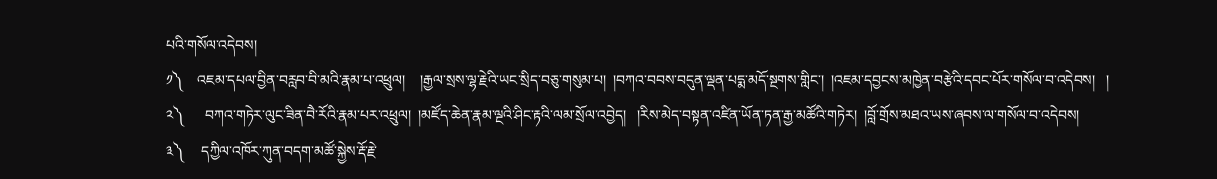པའི་གསོལ་འདེབས།
༡༽    འཇམ་དཔལ་བྱིན་བརླབ་བི་མའི་རྣམ་པ་འཕྲུལ།    །རྒྱལ་སྲས་ལྷ་རྗེའི་ཡང་སྲིད་བཅུ་གསུམ་པ།  །བཀའ་བབས་བདུན་ལྡན་པདྨ་མདོ་སྔགས་གླིང་།  །འཇམ་དབྱངས་མཁྱེན་བརྩེའི་དབང་པོར་གསོལ་བ་འདེབས།   །
༢༽      བཀའ་གཏེར་ལུང་ཟིན་བཻ་རོའི་རྣམ་པར་འཕྲུལ།  །མཛོད་ཆེན་རྣམ་ལྔའི་ཤིང་རྟའི་ལམ་སྲོལ་འབྱེད།   །རིས་མེད་བསྟན་འཛིན་ཡོན་ཏན་རྒྱ་མཚོའི་གཏེར།  །བློ་གྲོས་མཐའ་ཡས་ཞབས་ལ་གསོལ་བ་འདེབས།
༣༽     དཀྱིལ་འཁོར་ཀུན་བདག་མཚོ་སྐྱེས་རྡོ་རྗེ་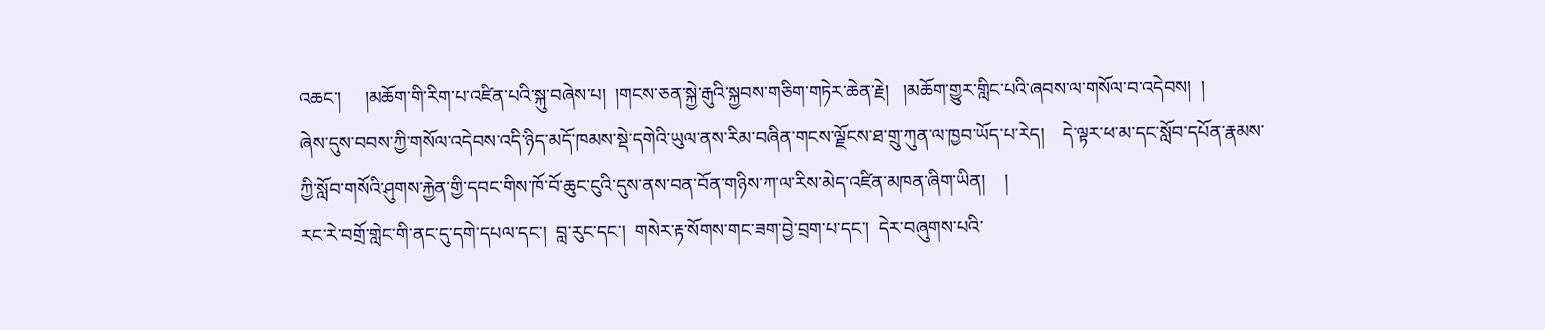འཆང་།     །མཆོག་གི་རིག་པ་འཛིན་པའི་སྐུ་བཞེས་པ།  །གངས་ཅན་སྐྱེ་རྒུའི་སྐྱབས་གཅིག་གཏེར་ཆེན་རྗེ།   །མཆོག་གྱུར་གླིང་པའི་ཞབས་ལ་གསོལ་བ་འདེབས།  །
ཞེས་དུས་བབས་ཀྱི་གསོལ་འདེབས་འདི་ཉིད་མདོ་ཁམས་སྡེ་དགེའི་ཡུལ་ནས་རིམ་བཞིན་གངས་ལྗོངས་ཐ་གྲུ་ཀུན་ལ་ཁྱབ་ཡོད་པ་རེད།    དེ་ལྟར་ཕ་མ་དང་སློབ་དཔོན་རྣམས་ཀྱི་སློབ་གསོའི་ཤུགས་རྐྱེན་གྱི་དབང་གིས་ཁོ་བོ་ཆུང་ངུའི་དུས་ནས་བན་བོན་གཉིས་ཀ་ལ་རིས་མེད་འཛིན་མཁན་ཞིག་ཡིན།    །
རང་རེ་བགྲོ་གླེང་གི་ནང་དུ་དགེ་དཔལ་དང་།  བླ་རུང་དང་།  གསེར་རྟ་སོགས་གང་ཟག་བྱེ་བྲག་པ་དང་།  དེར་བཞུགས་པའི་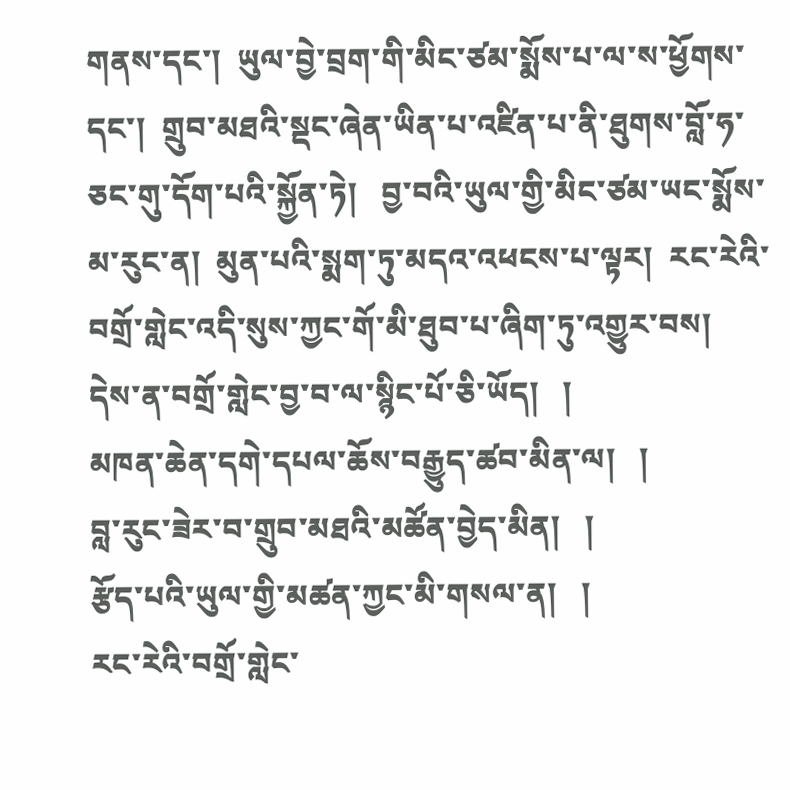གནས་དང་།  ཡུལ་བྱེ་བྲག་གི་མིང་ཙམ་སྨོས་པ་ལ་ས་ཕྱོགས་དང་།  གྲུབ་མཐའི་སྡང་ཞེན་ཡིན་པ་འཛིན་པ་ནི་ཐུགས་བློ་ཧ་ཅང་གུ་དོག་པའི་སྐྱོན་ཏེ།   བྱ་བའི་ཡུལ་གྱི་མིང་ཙམ་ཡང་སྨོས་མ་རུང་ན།  མུན་པའི་སྨག་ཏུ་མདའ་འཕངས་པ་ལྟར།  རང་རེའི་བགྲོ་གླེང་འདི་སུས་ཀྱང་གོ་མི་ཐུབ་པ་ཞིག་ཏུ་འགྱུར་བས།  དེས་ན་བགྲོ་གླེང་བྱ་བ་ལ་སྙིང་པོ་ཅི་ཡོད།   །
མཁན་ཆེན་དགེ་དཔལ་ཆོས་བརྒྱུད་ཚབ་མིན་ལ།   །
བླ་རུང་ཟེར་བ་གྲུབ་མཐའི་མཚོན་བྱེད་མིན།   །
རྩོད་པའི་ཡུལ་གྱི་མཚན་ཀྱང་མི་གསལ་ན།   །
རང་རེའི་བགྲོ་གླེང་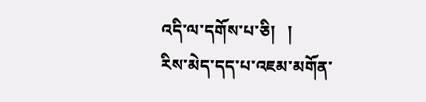འདི་ལ་དགོས་པ་ཅི།   །
རིས་མེད་དད་པ་འཇམ་མགོན་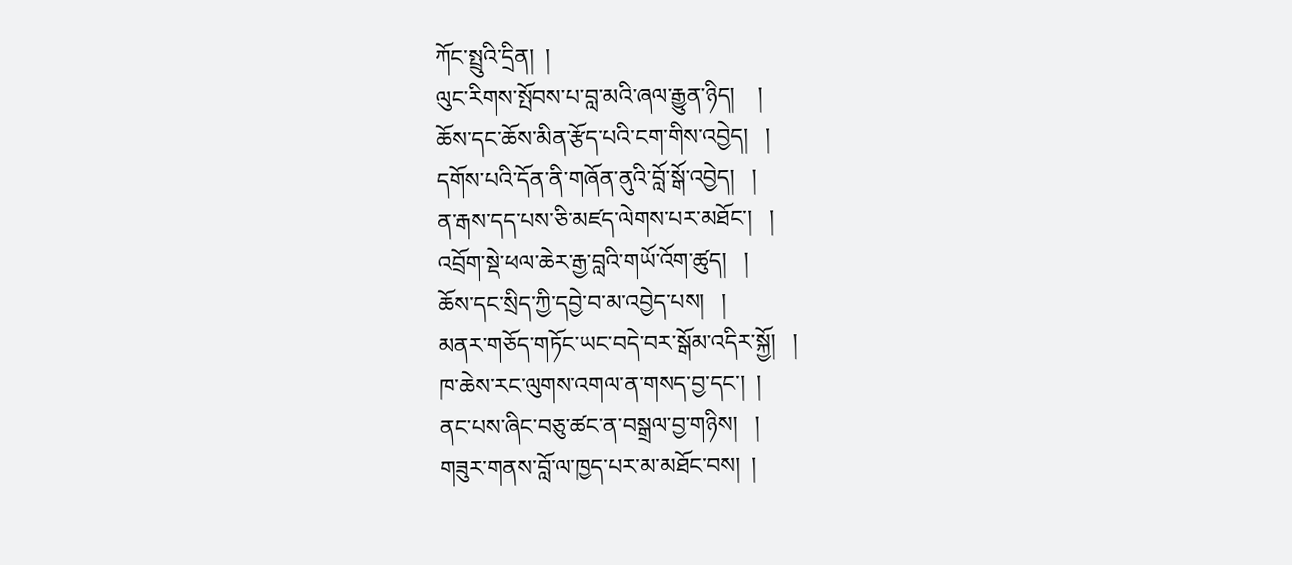ཀོང་སྤྲུའི་དྲིན།  །
ལུང་རིགས་སྤོབས་པ་བླ་མའི་ཞལ་རྒྱུན་ཉིད།    །
ཆོས་དང་ཆོས་མིན་རྩོད་པའི་ངག་གིས་འབྱེད།   །
དགོས་པའི་དོན་ནི་གཞོན་ནུའི་བློ་སྒོ་འབྱེད།   །
ན་རྒས་དད་པས་ཅི་མཛད་ལེགས་པར་མཐོང་།   །
འབྲོག་སྡེ་ཕལ་ཆེར་རྒྱ་བླའི་གཡོ་འོག་ཚུད།   །
ཆོས་དང་སྲིད་ཀྱི་དབྱེ་བ་མ་འབྱེད་པས།   །
མནར་གཅོད་གཏོང་ཡང་བདེ་བར་སྒོམ་འདིར་སྐྱོ།   །
ཁ་ཆེས་རང་ལུགས་འགལ་ན་གསད་བྱ་དང་།  །
ནང་པས་ཞིང་བཅུ་ཚང་ན་བསྒྲལ་བྱ་གཉིས།   །
གཟུར་གནས་བློ་ལ་ཁྱད་པར་མ་མཐོང་བས།  །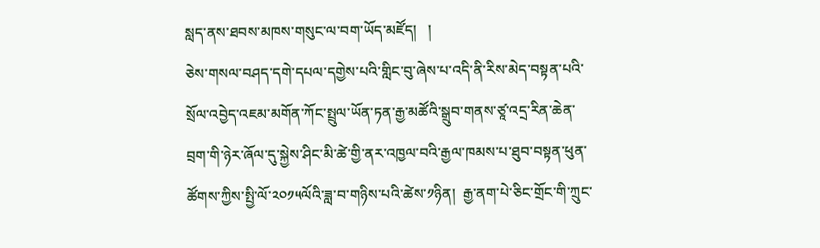སླད་ནས་ཐབས་མཁས་གསུང་ལ་བག་ཡོད་མཛོད།   །
ཅེས་གསལ་བཤད་དགེ་དཔལ་དགྱེས་པའི་གླིང་བུ་ཞེས་པ་འདི་ནི་རིས་མེད་བསྟན་པའི་སྲོལ་འབྱེད་འཇམ་མགོན་ཀོང་སྤྲུལ་ཡོན་ཏན་རྒྱ་མཚོའི་སྒྲུབ་གནས་ཙཱ་འདྲ་རིན་ཆེན་བྲག་གི་ཉེར་ཞོལ་དུ་སྐྱེས་ཤིང་མི་ཚེ་གྱི་ནར་འཁྱལ་བའི་རྒྱལ་ཁམས་པ་ཐུབ་བསྟན་ཕུན་ཚོགས་ཀྱིས་སྤྱི་ལོ་༢༠༡༥ལོའི་ཟླ་བ་གཉིས་པའི་ཚེས་༡ཉིན།  རྒྱ་ནག་པེ་ཅིང་གྲོང་གི་ཀྲུང་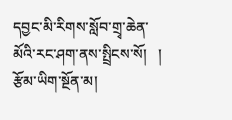དབྱང་མི་རིགས་སློབ་གྲྭ་ཆེན་མོའི་རང་ཤག་ནས་སྤྲིངས་སོ།   །
རྩོམ་ཡིག་སྔོན་མ།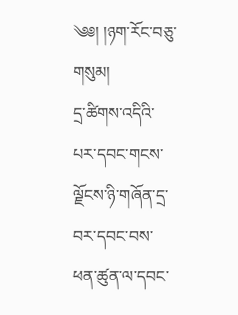༄༅། །ཉག་རོང་བཅུ་གསུམ།
དྲ་ཚིགས་འདིའི་པར་དབང་གངས་ལྗོངས་ཉི་གཞོན་དྲ་བར་དབང་བས་ཕན་ཚུན་ལ་དབང་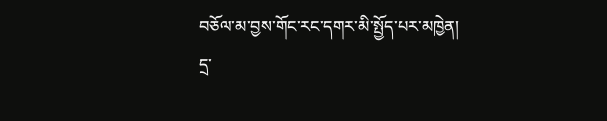བཅོལ་མ་བྱས་གོང་རང་དགར་མི་སྤྱོད་པར་མཁྱེན།
དྲ་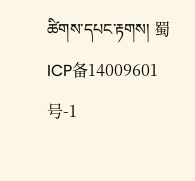ཚིགས་དཔང་རྟགས། 蜀ICP备14009601号-1